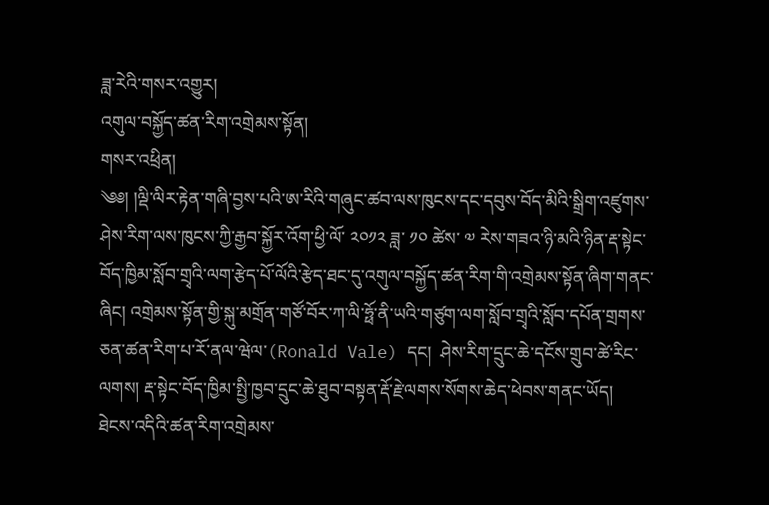ཟླ་རེའི་གསར་འགྱུར།
འགུལ་བསྐྱོད་ཚན་རིག་འགྲེམས་སྟོན།
གསར་འཕྲིན།
༄༅། །ལྡི་ལིར་རྟེན་གཞི་བྱས་པའི་ཨ་རིའི་གཞུང་ཚབ་ལས་ཁུངས་དང་དབུས་བོད་མིའི་སྒྲིག་འཛུགས་ཤེས་རིག་ལས་ཁུངས་ཀྱི་རྒྱབ་སྐྱོར་འོག་ཕྱི་ལོ་ ༢༠༡༢ ཟླ་ ༡༠ ཚེས་ ༧ རེས་གཟའ་ཉི་མའི་ཉིན་རྡ་སྟེང་བོད་ཁྱིམ་སློབ་གྲྭའི་ལག་རྩེད་པོ་ལོའི་རྩེད་ཐང་དུ་འགུལ་བསྐྱོད་ཚན་རིག་གི་འགྲེམས་སྟོན་ཞིག་གནང་ཞིང། འགྲེམས་སྟོན་གྱི་སྐུ་མགྲོན་གཙོ་བོར་ཀ་ལི་ཧྥོ་ནི་ཡའི་གཙུག་ལག་སློབ་གྲྭའི་སློབ་དཔོན་གྲགས་ཅན་ཚན་རིག་པ་རོ་ནལ་ཝེལ་(Ronald Vale) དང།  ཤེས་རིག་དྲུང་ཆེ་དངོས་གྲུབ་ཚེ་རིང་ལགས། རྡ་སྟེང་བོད་ཁྱིམ་སྤྱི་ཁྱབ་དྲུང་ཆེ་ཐུབ་བསྟན་རྡོ་རྗེ་ལགས་སོགས་ཆེད་ཕེབས་གནང་ཡོད།     ཐེངས་འདིའི་ཚན་རིག་འགྲེམས་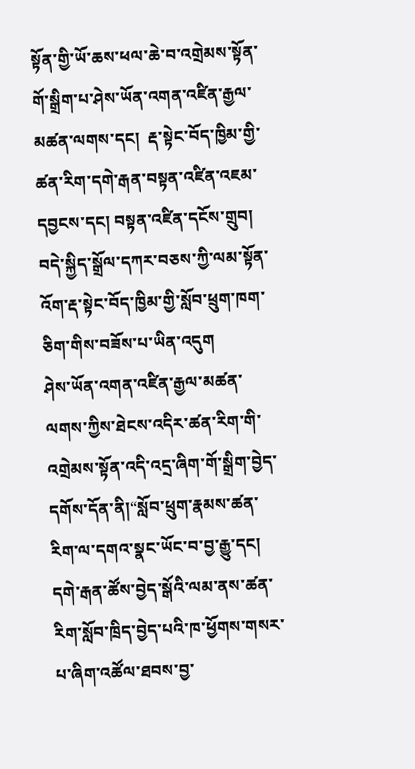སྟོན་གྱི་ཡོ་ཆས་ཕལ་ཆེ་བ་འགྲེམས་སྟོན་གོ་སྒྲིག་པ་ཤེས་ཡོན་འགན་འཛིན་རྒྱལ་མཚན་ལགས་དང།  རྡ་སྟེང་བོད་ཁྱིམ་གྱི་ཚན་རིག་དགེ་རྒན་བསྟན་འཛིན་འཇམ་དབྱངས་དང། བསྟན་འཛིན་དངོས་གྲུབ། བདེ་སྐྱིད་སྒྲོལ་དཀར་བཅས་ཀྱི་ལམ་སྟོན་འོག་རྡ་སྟེང་བོད་ཁྱིམ་གྱི་སློབ་ཕྲུག་ཁག་ཅིག་གིས་བཟོས་པ་ཡིན་འདུག
ཤེས་ཡོན་འགན་འཛིན་རྒྱལ་མཚན་ལགས་ཀྱིས་ཐེངས་འདིར་ཚན་རིག་གི་འགྲེམས་སྟོན་འདི་འདྲ་ཞིག་གོ་སྒྲིག་བྱེད་དགོས་དོན་ནི།“སློབ་ཕྲུག་རྣམས་ཚན་རིག་ལ་དགའ་སྣང་ཡོང་བ་བྱ་རྒྱུ་དང།  དགེ་རྒན་ཚོས་བྱེད་སྒོའི་ལམ་ནས་ཚན་རིག་སློབ་ཁྲིད་བྱེད་པའི་ཁ་ཕྱོགས་གསར་པ་ཞིག་འཚོལ་ཐབས་བྱ་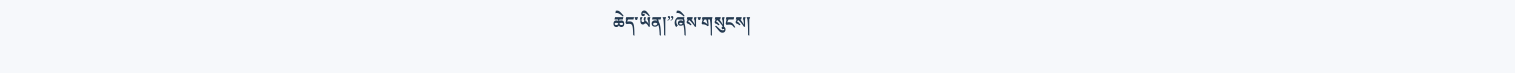ཆེད་ཡིན།”ཞེས་གསུངས།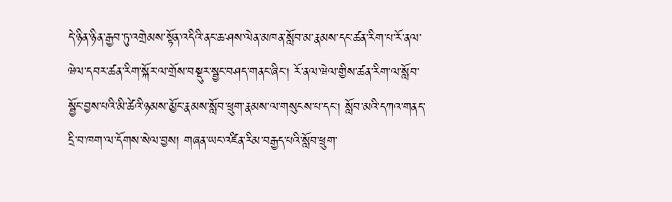དེ་ཉིན་ཉིན་རྒྱབ་ཏུ་འགྲེམས་སྟོན་འདིའི་ནང་ཆ་ཤས་ལེན་མཁན་སློབ་མ་རྣམས་དང་ཚན་རིག་པ་རོ་ནལ་ཝེལ་དབར་ཚན་རིག་སྐོར་ལ་གྲོས་བསྡུར་སྦྱང་བཤད་གནང་ཞིང། རོ་ནལ་ཝེལ་གྱིས་ཚན་རིག་ལ་སློབ་སྦྱོང་བྱས་པའི་མི་ཚེའི་ཉམས་མྱོང་རྣམས་སློབ་ཕྲུག་རྣམས་ལ་གསུངས་པ་དང། སློབ་མའི་དཀའ་གནད་དྲི་བ་ཁག་ལ་དོགས་སེལ་བྱས། གཞན་ཡང་འཛིན་རིམ་བརྒྱད་པའི་སློབ་ཕྲུག་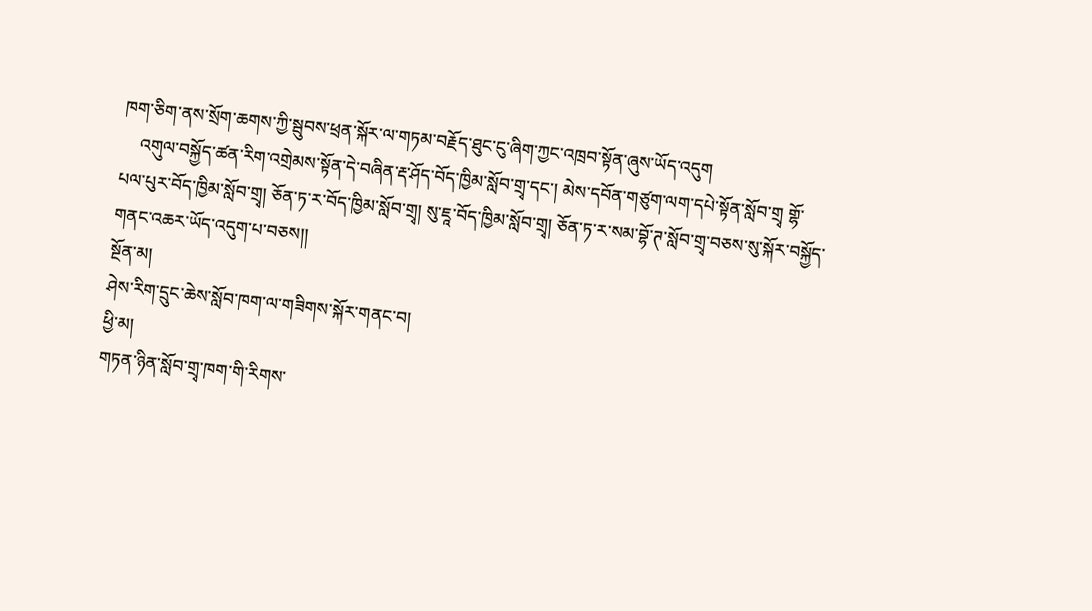ཁག་ཅིག་ནས་སྲོག་ཆགས་ཀྱི་སྦུབས་ཕྲན་སྐོར་ལ་གཏམ་བརྗོད་ཐུང་ངུ་ཞིག་ཀྱང་འཁྲབ་སྟོན་ཞུས་ཡོད་འདུག
    འགུལ་བསྐྱོད་ཚན་རིག་འགྲེམས་སྟོན་དེ་བཞིན་རྡ་ཤོད་བོད་ཁྱིམ་སློབ་གྲྭ་དང་། མེས་དབོན་གཙུག་ལག་དཔེ་སྟོན་སློབ་གྲྭ གྷོ་པལ་པུར་བོད་ཁྱིམ་སློབ་གྲྭ། ཅོན་ཏ་ར་བོད་ཁྱིམ་སློབ་གྲྭ། སུ་ཇཱ་བོད་ཁྱིམ་སློབ་གྲྭ། ཅོན་ཏ་ར་སམ་བྷོ་ཊ་སློབ་གྲྭ་བཅས་སུ་སྐོར་བསྐྱོད་གནང་འཆར་ཡོད་འདུག་པ་བཅས།།
སྔོན་མ།
ཤེས་རིག་དྲུང་ཆེས་སློབ་ཁག་ལ་གཟིགས་སྐོར་གནང་བ།
ཕྱི་མ།
གཏན་ཉིན་སློབ་གྲྭ་ཁག་གི་རིགས་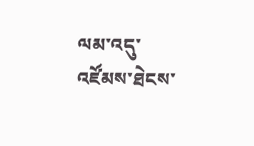ལམ་འདུ་འཛོམས་ཐེངས་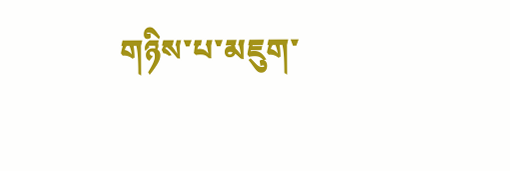གཉིས་པ་མཇུག་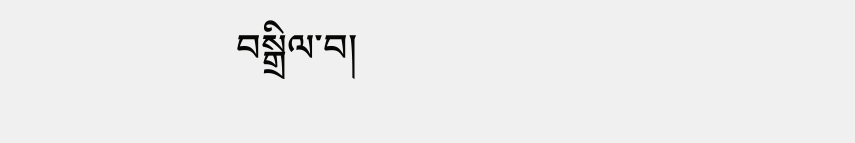བསྒྲིལ་བ།